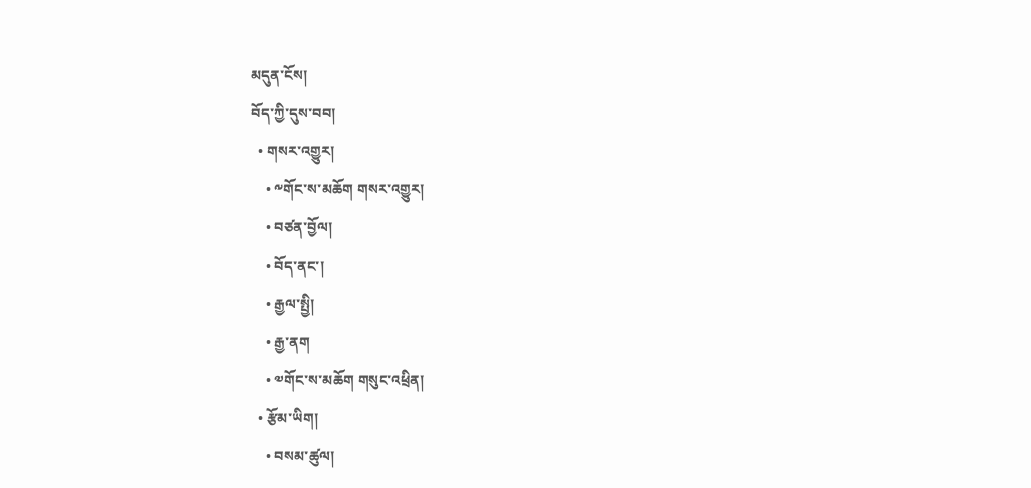མདུན་ངོས།
བོད་ཀྱི་དུས་བབ།
  • གསར་འགྱུར།
    • ༸གོང་ས་མཆོག གསར་འགྱུར།
    • བཙན་བྱོལ།
    • བོད་ནང་།
    • རྒྱལ་སྤྱི།
    • རྒྱ་ནག
    • ༧གོང་ས་མཆོག གསུང་འཕྲིན།
  • རྩོམ་ཡིག།
    • བསམ་ཚུལ།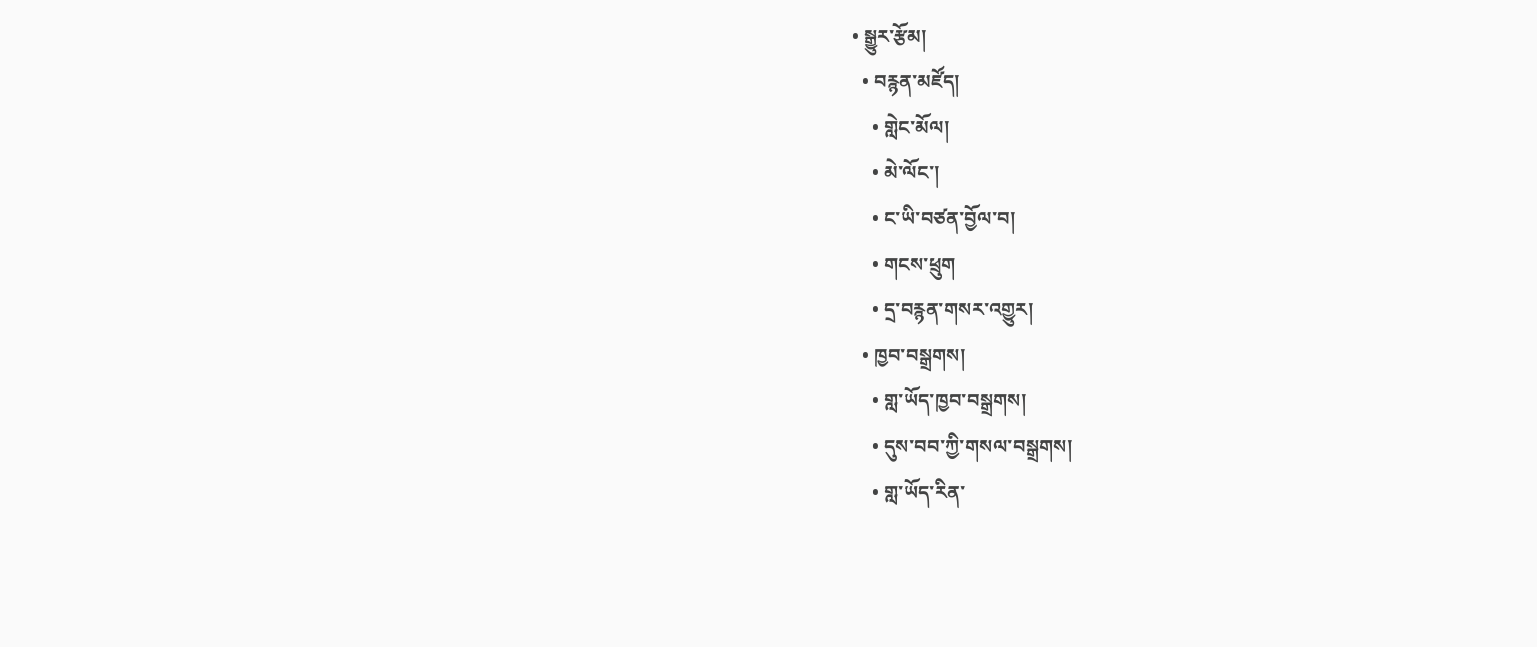• སྒྱུར་རྩོམ།
  • བརྙན་མཛོད།
    • གླེང་མོལ།
    • མེ་ལོང་།
    • ང་ཡི་བཙན་བྱོལ་བ།
    • གངས་ཕྲུག
    • དྲ་བརྙན་གསར་འགྱུར།
  • ཁྱབ་བསྒྲགས།
    • གླ་ཡོད་ཁྱབ་བསྒྲགས།
    • དུས་བབ་ཀྱི་གསལ་བསྒྲགས།
    • གླ་ཡོད་རིན་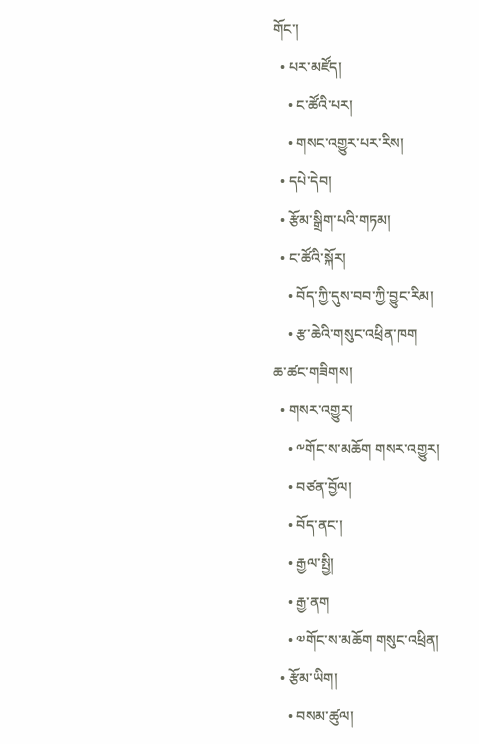གོང་།
  • པར་མཛོད།
    • ང་ཚོའི་པར།
    • གསང་འགྱུར་པར་རིས།
  • དཔེ་དེབ།
  • རྩོམ་སྒྲིག་པའི་གཏམ།
  • ང་ཚོའི་སྐོར།
    • བོད་ཀྱི་དུས་བབ་ཀྱི་བྱུང་རིམ།
    • རྩ་ཆེའི་གསུང་འཕྲིན་ཁག
ཆ་ཚང་གཟིགས།
  • གསར་འགྱུར།
    • ༸གོང་ས་མཆོག གསར་འགྱུར།
    • བཙན་བྱོལ།
    • བོད་ནང་།
    • རྒྱལ་སྤྱི།
    • རྒྱ་ནག
    • ༧གོང་ས་མཆོག གསུང་འཕྲིན།
  • རྩོམ་ཡིག།
    • བསམ་ཚུལ།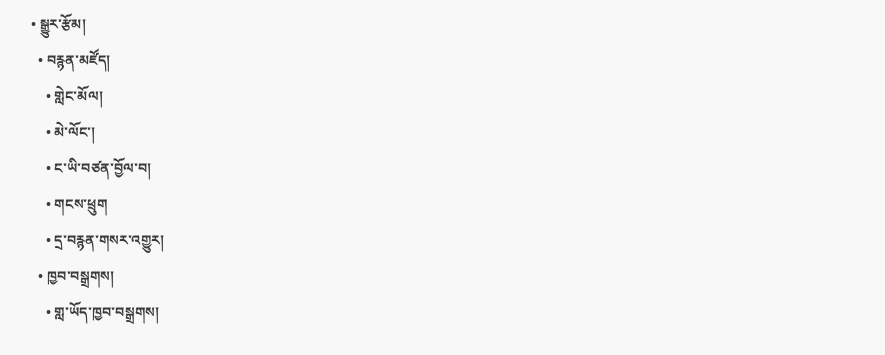• སྒྱུར་རྩོམ།
  • བརྙན་མཛོད།
    • གླེང་མོལ།
    • མེ་ལོང་།
    • ང་ཡི་བཙན་བྱོལ་བ།
    • གངས་ཕྲུག
    • དྲ་བརྙན་གསར་འགྱུར།
  • ཁྱབ་བསྒྲགས།
    • གླ་ཡོད་ཁྱབ་བསྒྲགས།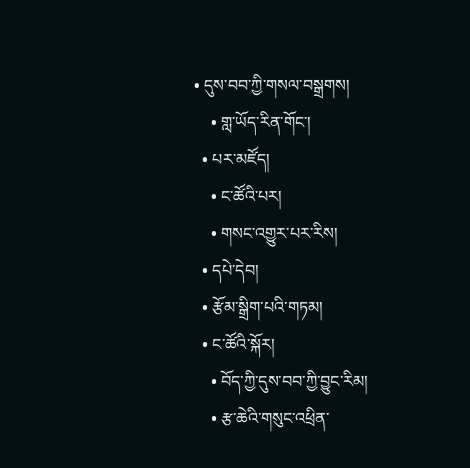• དུས་བབ་ཀྱི་གསལ་བསྒྲགས།
    • གླ་ཡོད་རིན་གོང་།
  • པར་མཛོད།
    • ང་ཚོའི་པར།
    • གསང་འགྱུར་པར་རིས།
  • དཔེ་དེབ།
  • རྩོམ་སྒྲིག་པའི་གཏམ།
  • ང་ཚོའི་སྐོར།
    • བོད་ཀྱི་དུས་བབ་ཀྱི་བྱུང་རིམ།
    • རྩ་ཆེའི་གསུང་འཕྲིན་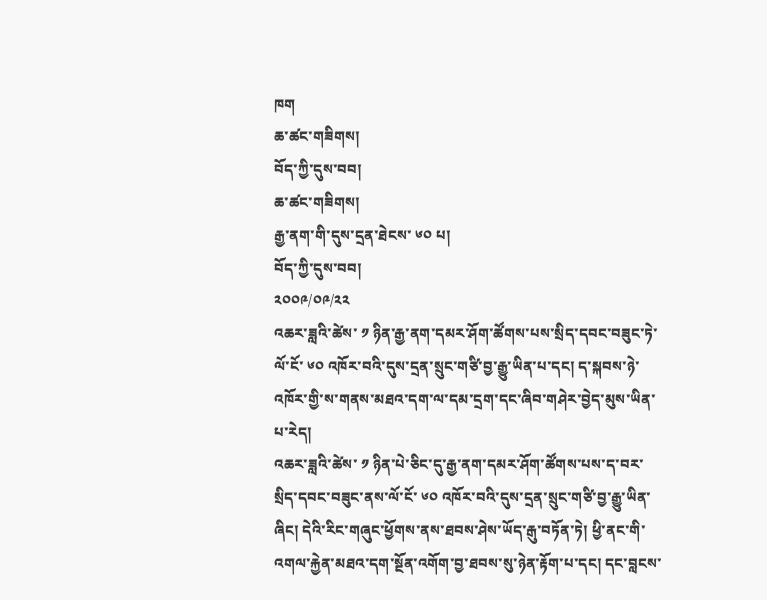ཁག
ཆ་ཚང་གཟིགས།
བོད་ཀྱི་དུས་བབ།
ཆ་ཚང་གཟིགས།
རྒྱ་ནག་གི་དུས་དྲན་ཐེངས་ ༦༠ པ།
བོད་ཀྱི་དུས་བབ།
༢༠༠༩/༠༩/༢༢
འཆར་ཟླའི་ཚེས་ ༡ ཉིན་རྒྱ་ནག་དམར་ཤོག་ཚོགས་པས་སྲིད་དབང་བཟུང་ཏེ་ལོ་ངོ་ ༦༠ འཁོར་བའི་དུས་དྲན་སྲུང་གཙི་བྱ་རྒྱུ་ཡིན་པ་དང། ད་སྐབས་ཉེ་འཁོར་གྱི་ས་གནས་མཐའ་དག་ལ་དམ་དྲག་དང་ཞིབ་གཤེར་བྱེད་མུས་ཡིན་པ་རེད།
འཆར་ཟླའི་ཚེས་ ༡ ཉིན་པེ་ཅིང་དུ་རྒྱ་ནག་དམར་ཤོག་ཚོགས་པས་ད་བར་སྲིད་དབང་བཟུང་ནས་ལོ་ངོ་ ༦༠ འཁོར་བའི་དུས་དྲན་སྲུང་གཙི་བྱ་རྒྱུ་ཡིན་ཞིང། དེའི་རིང་གཞུང་ཕྱོགས་ནས་ཐབས་ཤེས་ཡོད་རྒུ་བཏོན་ཏེ། ཕྱི་ནང་གི་འགལ་རྐྱེན་མཐའ་དག་སྔོན་འགོག་བྱ་ཐབས་སུ་ཉེན་རྟོག་པ་དང། དང་བླངས་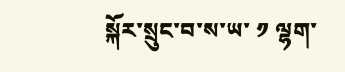སྐོར་སྲུང་བ་ས་ཡ་ ༡ ལྷག་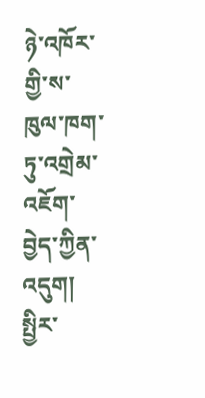ཉེ་འཁོར་གྱི་ས་ཁུལ་ཁག་ཏུ་འགྲེམ་འཇོག་བྱེད་ཀྱིན་འདུག།
སྤྱིར་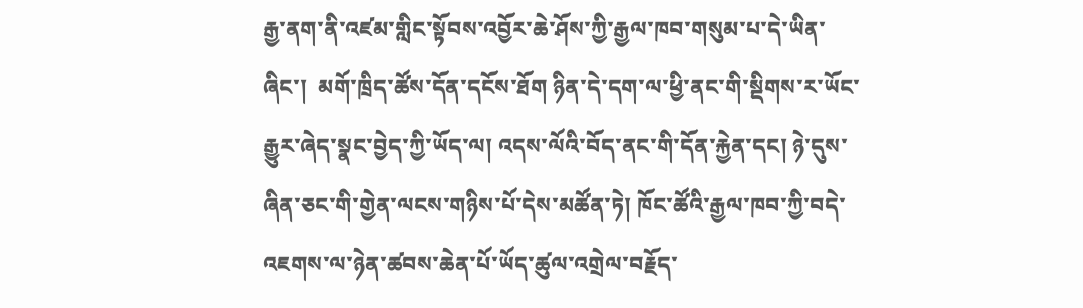རྒྱ་ནག་ནི་འཛམ་གླིང་སྟོབས་འབྱོར་ཆེ་ཤོས་ཀྱི་རྒྱལ་ཁབ་གསུམ་པ་དེ་ཡིན་ཞིང་།  མགོ་ཁྲིད་ཚོས་དོན་དངོས་ཐོག ཉིན་དེ་དག་ལ་ཕྱི་ནང་གི་སྡིགས་ར་ཡོང་རྒྱུར་ཞེད་སྣང་བྱེད་ཀྱི་ཡོད་ལ། འདས་ལོའི་བོད་ནང་གི་དོན་རྐྱེན་དང། ཉེ་དུས་ཞིན་ཅང་གི་གྱེན་ལངས་གཉིས་པོ་དེས་མཚོན་ཏེ། ཁོང་ཚོའི་རྒྱལ་ཁབ་ཀྱི་བདེ་འཇགས་ལ་ཉེན་ཚབས་ཆེན་པོ་ཡོད་ཚུལ་འགྲེལ་བརྗོད་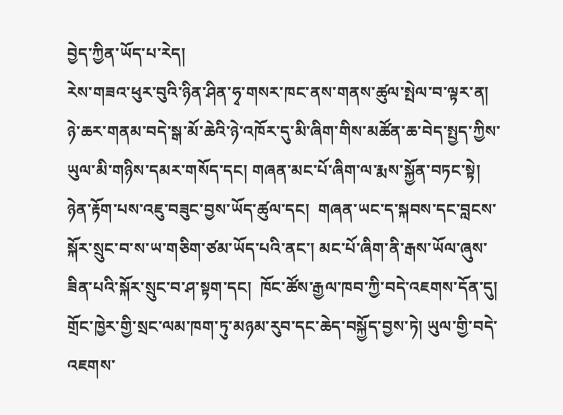བྱེད་ཀྱིན་ཡོད་པ་རེད།
རེས་གཟའ་ཕུར་བུའི་ཉིན་ཤིན་ཧྭ་གསར་ཁང་ནས་གནས་ཚུལ་སྤེལ་བ་ལྟར་ན། ཉེ་ཆར་གནམ་བདེ་སྒ་མོ་ཆེའི་ཉེ་འཁོར་དུ་མི་ཞིག་གིས་མཚོན་ཆ་བེད་སྤྱད་ཀྱིས་ཡུལ་མི་གཉིས་དམར་གསོད་དང། གཞན་མང་པོ་ཞིག་ལ་རྨས་སྐྱོན་བཏང་སྟེ། ཉེན་རྟོག་པས་འཇུ་བཟུང་བྱས་ཡོད་ཚུལ་དང།  གཞན་ཡང་ད་སྐབས་དང་བླངས་སྐོར་སྲུང་བ་ས་ཡ་གཅིག་ཙམ་ཡོད་པའི་ནང་། མང་པོ་ཞིག་ནི་རྒས་ཡོལ་ཞུས་ཟིན་པའི་སྐོར་སྲུང་བ་ཤ་སྟག་དང།  ཁོང་ཚོས་རྒྱལ་ཁབ་ཀྱི་བདེ་འཇགས་དོན་དུ། གྲོང་ཁྱེར་གྱི་སྲང་ལམ་ཁག་ཏུ་མཉམ་རུབ་དང་ཆེད་བསྐྱོད་བྱས་ཏེ། ཡུལ་གྱི་བདེ་འཇགས་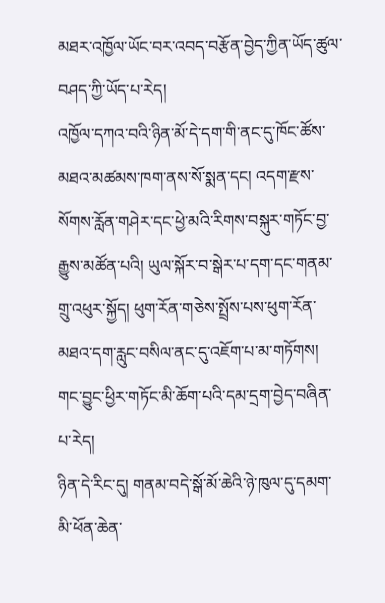མཐར་འཁྱོལ་ཡོང་བར་འབད་བརྩོན་བྱེད་ཀྱིན་ཡོད་ཚུལ་བཤད་ཀྱི་ཡོད་པ་རེད།
འཁྱོལ་དཀའ་བའི་ཉིན་མོ་དེ་དག་གི་ནང་དུ་ཁོང་ཚོས་མཐའ་མཚམས་ཁག་ནས་སོ་སྨན་དང། འདག་རྫས་སོགས་རློན་གཤེར་དང་ཕྱེ་མའི་རིགས་བསྐུར་གཏོང་བྱ་རྒྱུས་མཚོན་པའི། ཡུལ་སྐོར་བ་སྒེར་པ་དག་དང་གནམ་གྲུ་འཕུར་སྐྱོད། ཕུག་རོན་གཅེས་སྤྲོས་པས་ཕུག་རོན་མཐའ་དག་རླུང་བསིལ་ནང་དུ་འཇོག་པ་མ་གཏོགས། གང་བྱུང་ཕྱིར་གཏོང་མི་ཆོག་པའི་དམ་དྲག་བྱེད་བཞིན་པ་རེད།
ཉིན་དེ་རིང་དུ། གནམ་བདེ་སྒོ་མོ་ཆེའི་ཉེ་ཁུལ་དུ་དམག་མི་ཕོན་ཆེན་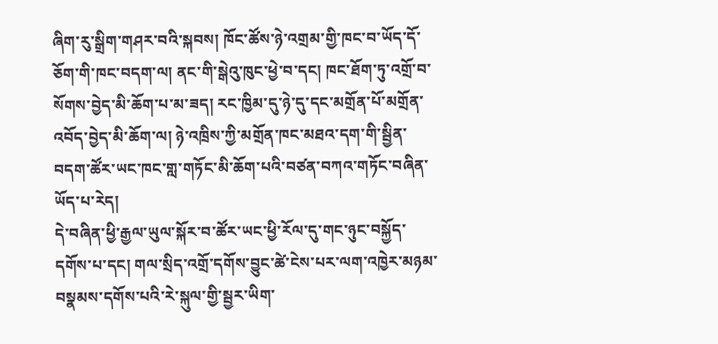ཞིག་རུ་སྒྲིག་གཤར་བའི་སྐབས། ཁོང་ཚོས་ཉེ་འགྲམ་གྱི་ཁང་བ་ཡོད་དོ་ཅོག་གི་ཁང་བདག་ལ། ནང་གི་སྒེའུ་ཁུང་ཕྱེ་བ་དང། ཁང་ཐོག་ཏུ་འགྲོ་བ་སོགས་བྱེད་མི་ཆོག་པ་མ་ཟད། རང་ཁྱིམ་དུ་ཉེ་དུ་དང་མགྲོན་པོ་མགྲོན་འབོད་བྱེད་མི་ཆོག་ལ། ཉེ་འཁྲིས་ཀྱི་མགྲོན་ཁང་མཐའ་དག་གི་སྦྱིན་བདག་ཚོར་ཡང་ཁང་གླ་གཏོང་མི་ཆོག་པའི་བཙན་བཀའ་གཏོང་བཞིན་ཡོད་པ་རེད།
དེ་བཞིན་ཕྱི་རྒྱལ་ཡུལ་སྐོར་བ་ཚོར་ཡང་ཕྱི་རོལ་དུ་གང་ཉུང་བསྐྱོད་དགོས་པ་དང། གལ་སྲིད་འགྲོ་དགོས་བྱུང་ཚེ་ངེས་པར་ལག་འཁྱེར་མཉམ་བསྣམས་དགོས་པའི་རེ་སྐུལ་གྱི་སྦྱར་ཡིག་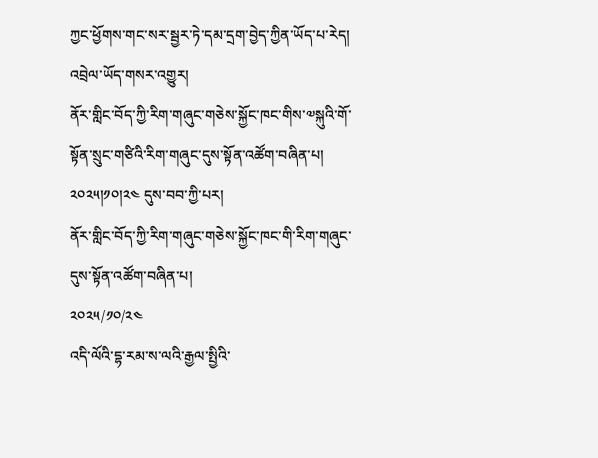ཀྱང་ཕྱོགས་གང་སར་སྦྱར་ཏེ་དམ་དྲག་བྱེད་ཀྱིན་ཡོད་པ་རེད།
འབྲེལ་ཡོད་གསར་འགྱུར།
ནོར་གླིང་བོད་ཀྱི་རིག་གཞུང་གཅེས་སྐྱོང་ཁང་གིས་༧སྐུའི་གོ་སྟོན་སྲུང་གཙིའི་རིག་གཞུང་དུས་སྟོན་འཚོག་བཞིན་པ། ༢༠༢༥།༡༠།༢༤ དུས་བབ་ཀྱི་པར།
ནོར་གླིང་བོད་ཀྱི་རིག་གཞུང་གཅེས་སྐྱོང་ཁང་གི་རིག་གཞུང་དུས་སྟོན་འཚོག་བཞིན་པ།
༢༠༢༥/༡༠/༢༤
འདི་ལོའི་དྷ་རམ་ས་ལའི་རྒྱལ་སྤྱིའི་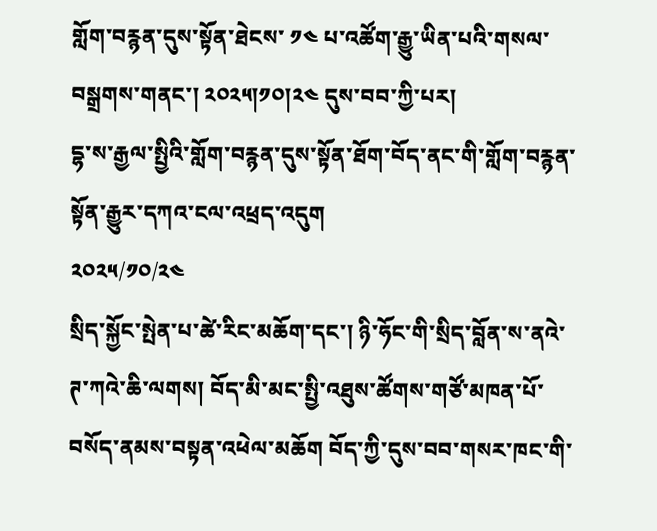གློག་བརྙན་དུས་སྟོན་ཐེངས་ ༡༤ པ་འཚོག་རྒྱུ་ཡིན་པའི་གསལ་བསྒྲགས་གནང་། ༢༠༢༥།༡༠།༢༤ དུས་བབ་ཀྱི་པར།
དྷ་ས་རྒྱལ་སྤྱིའི་གློག་བརྙན་དུས་སྟོན་ཐོག་བོད་ནང་གི་གློག་བརྙན་སྟོན་རྒྱུར་དཀའ་ངལ་འཕྲད་འདུག
༢༠༢༥/༡༠/༢༤
སྲིད་སྐྱོང་སྤེན་པ་ཚེ་རིང་མཆོག་དང་། ཉི་ཧོང་གི་སྲིད་བློན་ས་ནའེ་ཊ་ཀའེ་ཆི་ལགས། བོད་མི་མང་སྤྱི་འཐུས་ཚོགས་གཙོ་མཁན་པོ་བསོད་ནམས་བསྟན་འཕེལ་མཆོག བོད་ཀྱི་དུས་བབ་གསར་ཁང་གི་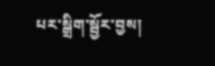པར་སྒྲིག་སྦྱོར་བྱས།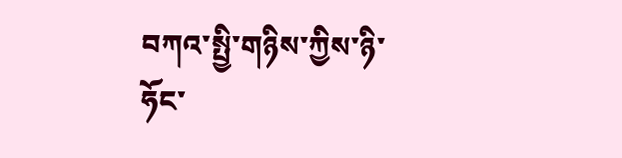བཀའ་སྤྱི་གཉིས་ཀྱིས་ཉི་ཧོང་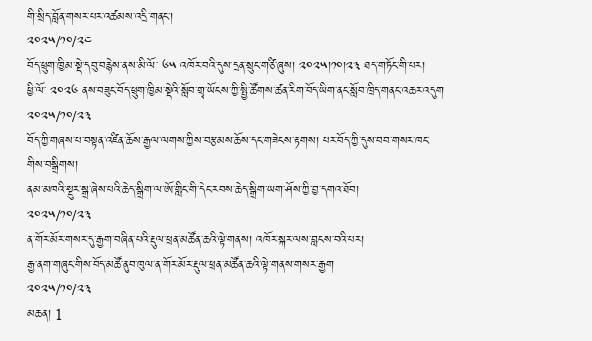གི་སྲིད་བློན་གསར་པར་འཚམས་འདྲི་གནང་།
༢༠༢༥/༡༠/༢༤
བོད་ཕྲུག་ཁྱིམ་སྡེ་དབུ་བརྙེས་ནས་མི་ལོ་ ༦༥ འཁོར་བའི་དུས་དྲན་སྲུང་གཙི་ཞུས། ༢༠༢༥།༡༠།༢༣ ཐད་གཏོང་གི་པར།
ཕྱི་ལོ་ ༢༠༢༦ ནས་བཟུང་བོད་ཕྲུག་ཁྱིམ་སྡེའི་སློབ་གྲྭ་ཡོངས་ཀྱི་སྤྱི་ཚོགས་ཚན་རིག་བོད་ཡིག་ནང་སློབ་ཁྲིད་གནང་འཆར་འདུག
༢༠༢༥/༡༠/༢༣
བོད་ཀྱི་གཞས་པ་བསྟན་འཛིན་ཆོས་རྒྱལ་ལགས་ཀྱིས་བརྩམས་ཆོས་དང་གཟེངས་རྟགས། པར་བོད་ཀྱི་དུས་བབ་གསར་ཁང་གིས་བསྒྲིགས།
ནམ་མཁའི་སྔུར་སྒྲ་ཞེས་པའི་ཆེད་སྒྲིག་ལ་ཨོ་གླིང་གི་དེང་རབས་ཆེད་སྒྲིག་ཡག་ཤོས་ཀྱི་བྱ་དགའ་ཐོབ།
༢༠༢༥/༡༠/༢༣
ན་གོར་མོར་གསར་དུ་རྒྱག་བཞིན་པའི་རྡུལ་ཕྲན་མཚོན་ཆའི་ལྟེ་གནས། འཁོར་སྐར་ལས་བླངས་བའི་པར།
རྒྱ་ནག་གཞུང་གིས་བོད་མཚོ་ནུབ་ཁུལ་ན་གོར་མོར་རྡུལ་ཕྲན་མཚོན་ཆའི་ལྟེ་གནས་གསར་རྒྱག
༢༠༢༥/༡༠/༢༣
མཆན། 1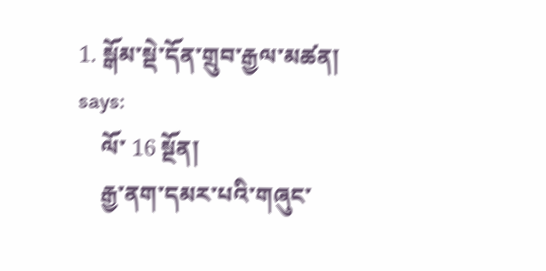1. སྒོམ་སྡེ་དོན་གྲུབ་རྒྱལ་མཚན། says:
    ལོ་ 16 སྔོན།
    རྒྱ་ནག་དམར་པའི་གཞུང་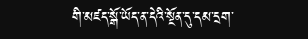གི་མཛད་སྒོ་ཡོད་ན་དེའི་སྔོན་དུ་དམ་དྲག་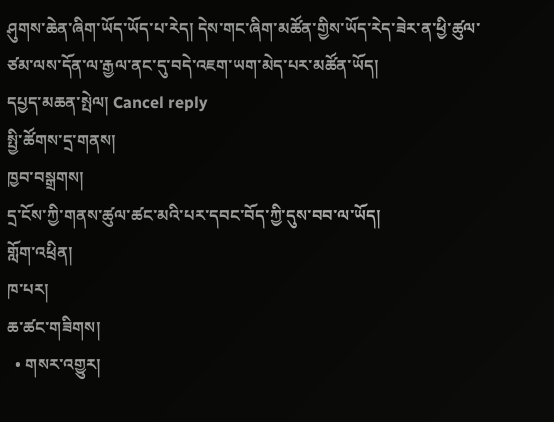ཤུགས་ཆེན་ཞིག་ཡོད་ཡོད་པ་རེད། དེས་གང་ཞིག་མཚོན་གྱིས་ཡོད་རེད་ཟེར་ན་ཕྱི་ཚུལ་ཙམ་ལས་དོན་ལ་རྒྱལ་ནང་དུ་བདེ་འཇག་ཡག་མེད་པར་མཚོན་ཡོད།
དཔྱད་མཆན་སྤེལ། Cancel reply
སྤྱི་ཚོགས་དྲ་གནས།
ཁྱབ་བསྒྲགས།
དྲ་ངོས་ཀྱི་གནས་ཚུལ་ཚང་མའི་པར་དབང་བོད་ཀྱི་དུས་བབ་ལ་ཡོད།
གློག་འཕྲིན།
ཁ་པར།
ཆ་ཚང་གཟིགས།
  • གསར་འགྱུར།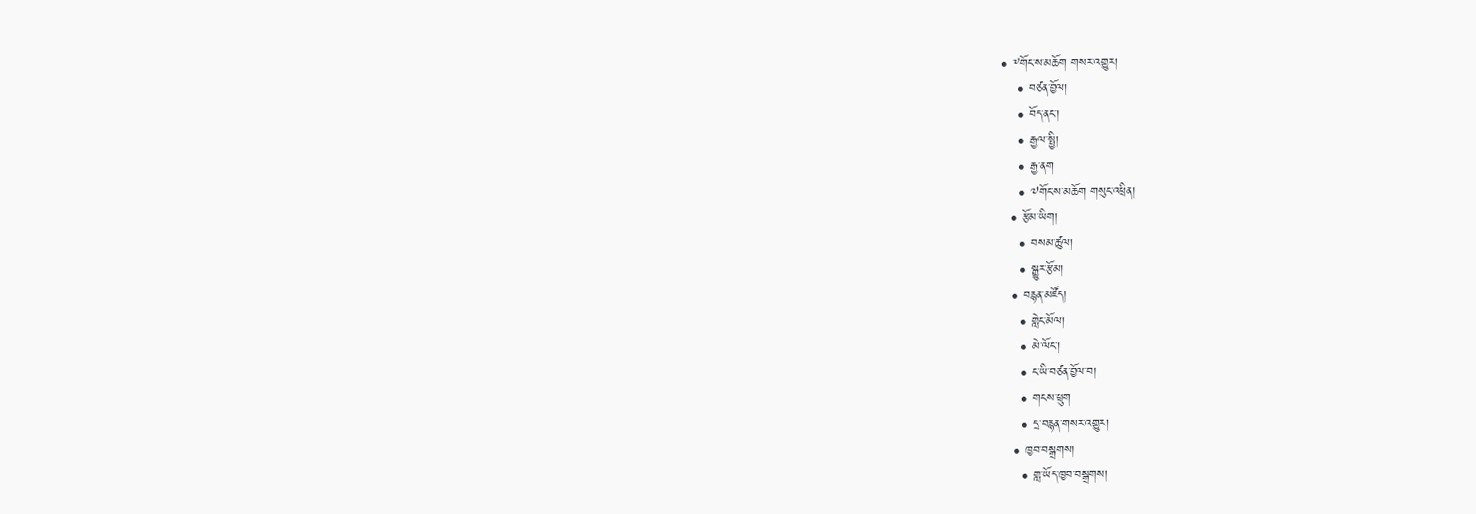• ༸གོང་ས་མཆོག གསར་འགྱུར།
    • བཙན་བྱོལ།
    • བོད་ནང་།
    • རྒྱལ་སྤྱི།
    • རྒྱ་ནག
    • ༧གོང་ས་མཆོག གསུང་འཕྲིན།
  • རྩོམ་ཡིག།
    • བསམ་ཚུལ།
    • སྒྱུར་རྩོམ།
  • བརྙན་མཛོད།
    • གླེང་མོལ།
    • མེ་ལོང་།
    • ང་ཡི་བཙན་བྱོལ་བ།
    • གངས་ཕྲུག
    • དྲ་བརྙན་གསར་འགྱུར།
  • ཁྱབ་བསྒྲགས།
    • གླ་ཡོད་ཁྱབ་བསྒྲགས།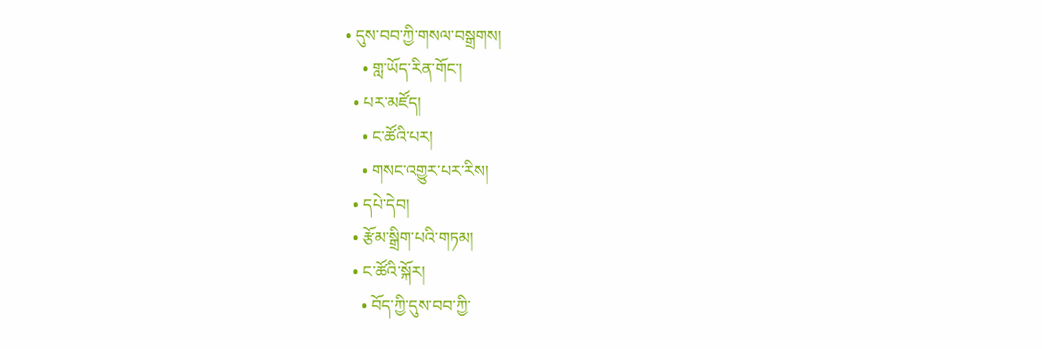• དུས་བབ་ཀྱི་གསལ་བསྒྲགས།
    • གླ་ཡོད་རིན་གོང་།
  • པར་མཛོད།
    • ང་ཚོའི་པར།
    • གསང་འགྱུར་པར་རིས།
  • དཔེ་དེབ།
  • རྩོམ་སྒྲིག་པའི་གཏམ།
  • ང་ཚོའི་སྐོར།
    • བོད་ཀྱི་དུས་བབ་ཀྱི་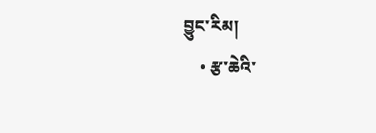བྱུང་རིམ།
    • རྩ་ཆེའི་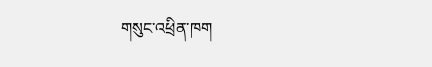གསུང་འཕྲིན་ཁག